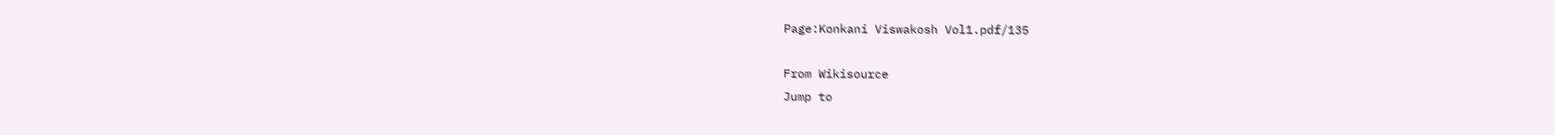Page:Konkani Viswakosh Vol1.pdf/135

From Wikisource
Jump to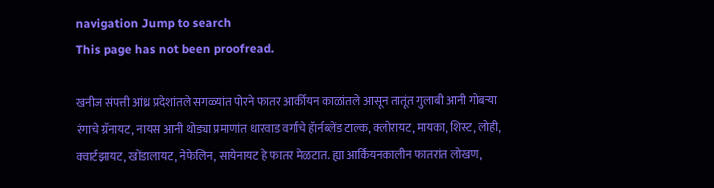navigation Jump to search
This page has not been proofread.

खनीज संपत्ती आंध्र प्रदेशांतले सगळ्यांत पोरने फातर आर्कीयन काळांतले आसून तातूंत गुलाबी आनी गोबऱ्या रंगाचे ग्रॅनायट, नायस आनी थोड्या प्रमाणांत धारवाड वर्गाचे हॅार्नब्लेंड टाल्क, क्लोरायट, मायका, शिस्ट, लोही, क्वार्टझायट, खोंडालायट, नेफेलिन, सायेनायट हे फातर मेळटात. ह्या आर्कियनकालीन फातरांत लोखण,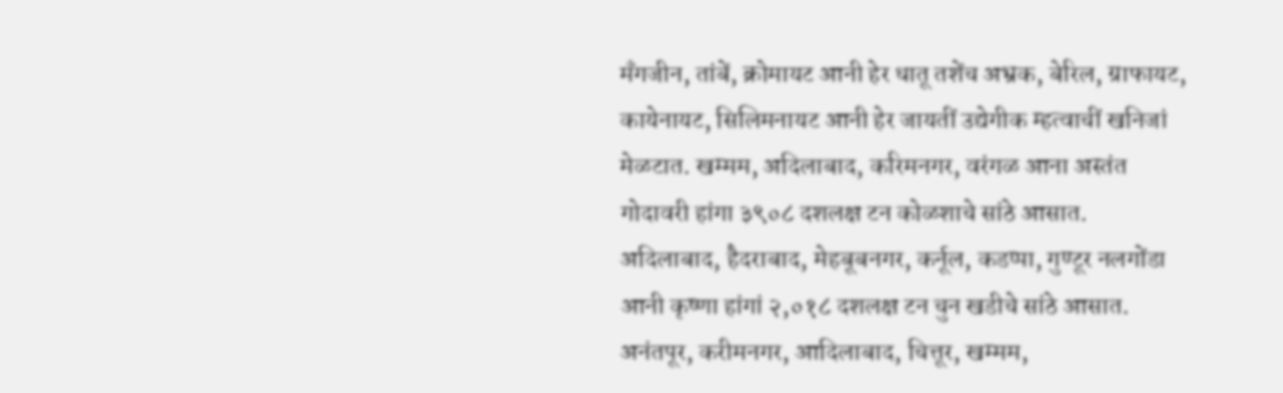मँगजीन, तांबें, क्रोमायट आनी हेर धातू तशेंच अभ्रक, बेरिल, ग्राफायट, कायेनायट, सिलिमनायट आनी हेर जायतीं उद्येगीक म्हत्वाचीं खनिजां मेळटात. खम्मम, अदिलाबाद, करिमनगर, वरंगळ आना अस्तंत गोदावरी हांगा ३९०८ दशलक्ष टन कोळशाचे सांठे आसात. अदिलाबाद, हैदराबाद, मेहबूबनगर, कर्नूल, कडप्पा, गुण्टूर नलगोंडा आनी कृष्णा हांगां २,०१८ दशलक्ष टन चुन खडीचे सांठे आसात. अनंतपूर, करीमनगर, आदिलाबाद, चित्तूर, खम्मम,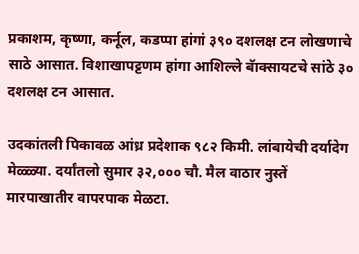प्रकाशम, कृष्णा, कर्नूल, कडप्पा हांगां ३९० दशलक्ष टन लोखणाचे साठे आसात. विशाखापट्टणम हांगा आशिल्ले बॅाक्सायटचे सांठे ३० दशलक्ष टन आसात.

उदकांतली पिकावळ आंध्र प्रदेशाक ९८२ किमी. लांबायेची दर्यादेग मेळ्ळ्या. दर्यांतलो सुमार ३२,००० चौ. मैल वाठार नुस्तें मारपाखातीर वापरपाक मेळटा.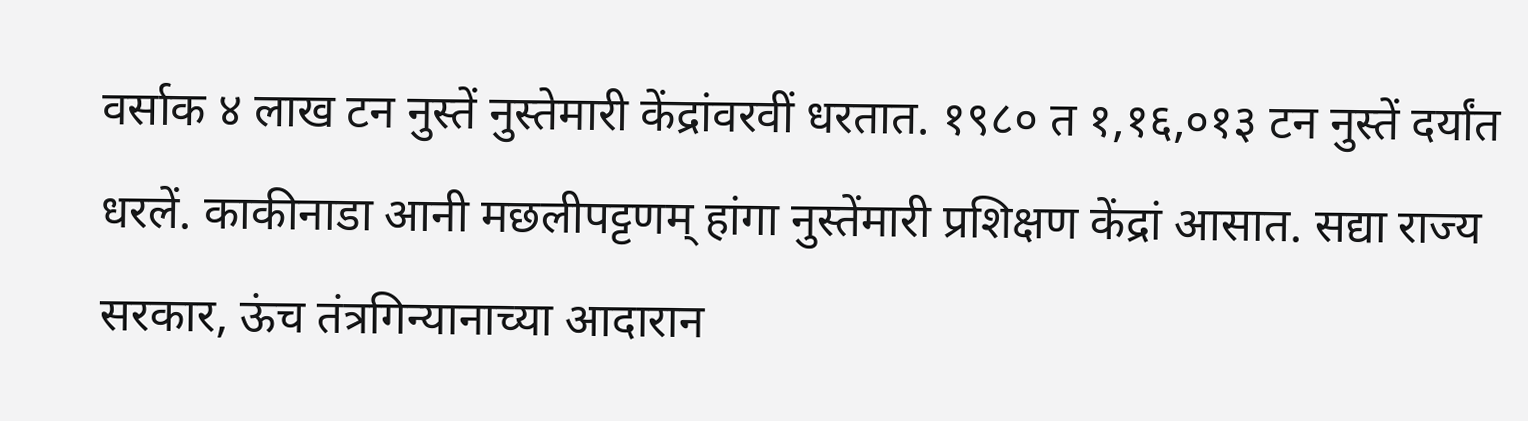वर्साक ४ लाख टन नुस्तें नुस्तेमारी केंद्रांवरवीं धरतात. १९८० त १,१६,०१३ टन नुस्तें दर्यांत धरलें. काकीनाडा आनी मछलीपट्टणम् हांगा नुस्तेंमारी प्रशिक्षण केंद्रां आसात. सद्या राज्य सरकार, ऊंच तंत्रगिन्यानाच्या आदारान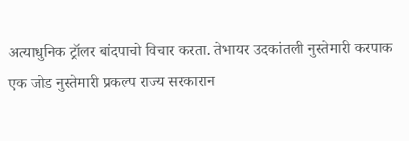अत्याधुनिक ट्रॉलर बांदपाचो विचार करता. तेभायर उदकांतली नुस्तेमारी करपाक एक जोड नुस्तेमारी प्रकल्प राज्य सरकारान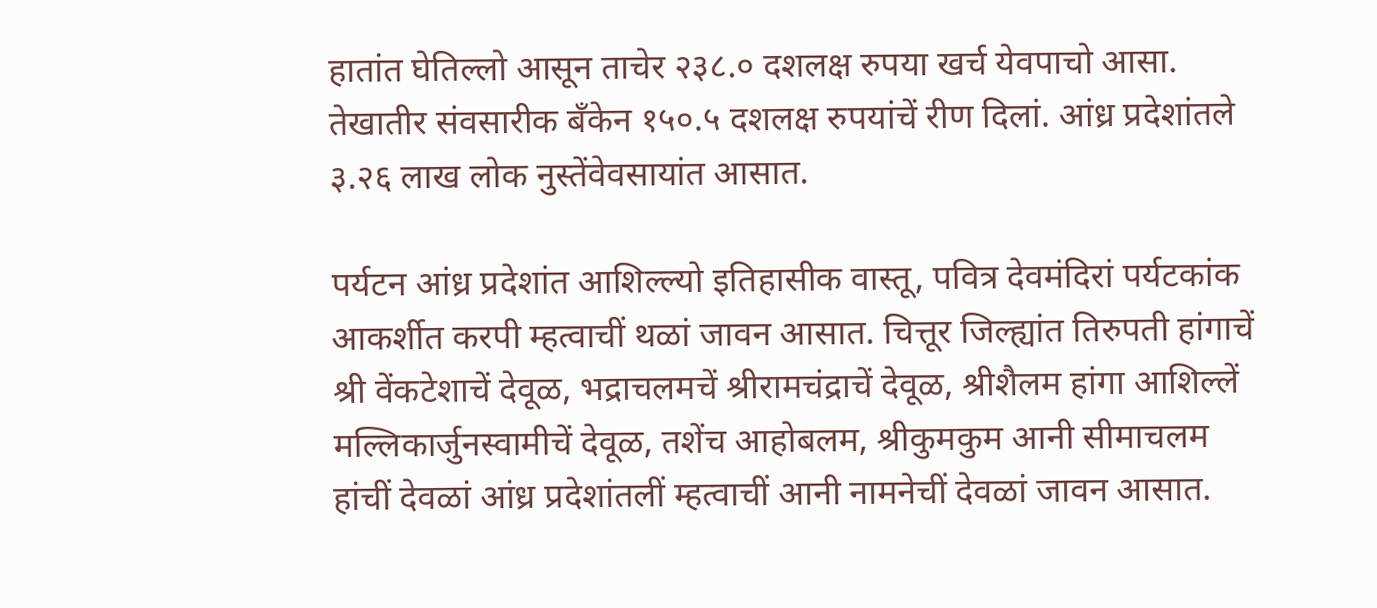हातांत घेतिल्लो आसून ताचेर २३८.० दशलक्ष रुपया खर्च येवपाचो आसा. तेखातीर संवसारीक बँकेन १५०.५ दशलक्ष रुपयांचें रीण दिलां. आंध्र प्रदेशांतले ३.२६ लाख लोक नुस्तेंवेवसायांत आसात.

पर्यटन आंध्र प्रदेशांत आशिल्ल्यो इतिहासीक वास्तू, पवित्र देवमंदिरां पर्यटकांक आकर्शीत करपी म्हत्वाचीं थळां जावन आसात. चित्तूर जिल्ह्यांत तिरुपती हांगाचें श्री वेंकटेशाचें देवूळ, भद्राचलमचें श्रीरामचंद्राचें देवूळ, श्रीशैलम हांगा आशिल्लें मल्लिकार्जुनस्वामीचें देवूळ, तशेंच आहोबलम, श्रीकुमकुम आनी सीमाचलम हांचीं देवळां आंध्र प्रदेशांतलीं म्हत्वाचीं आनी नामनेचीं देवळां जावन आसात.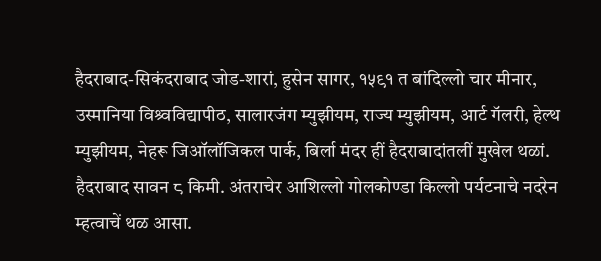हैदराबाद-सिकंदराबाद जोड-शारां, हुसेन सागर, १५९१ त बांदिल्लो चार मीनार, उस्मानिया विश्र्वविद्यापीठ, सालारजंग म्युझीयम, राज्य म्युझीयम, आर्ट गॅलरी, हेल्थ म्युझीयम, नेहरू जिऑलॉजिकल पार्क, बिर्ला मंदर हीं हैदराबादांतलीं मुखेल थळां. हैदराबाद सावन ८ किमी. अंतराचेर आशिल्लो गोलकोण्डा किल्लो पर्यटनाचे नदरेन म्हत्वाचें थळ आसा.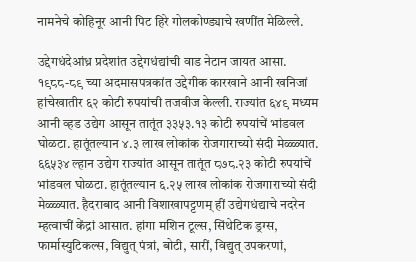नामनेचे कोहिनूर आनी पिट हिरे गोलकोण्ड्याचे खणींत मेळिल्ले.

उद्देगधंदेआंध्र प्रदेशांत उद्देगधंद्यांची वाड नेटान जायत आसा. १९८८-८९ च्या अदमासपत्रकांत उद्देगीक कारखाने आनी खनिजां हांचेखातीर ६२ कोटी रुपयांची तजवीज केल्ली. राज्यांत ६४९ मध्यम आनी व्हड उद्येग आसून तातूंत ३३५३.१३ कोटी रुपयांचें भांडवल घोळटा. हातूंतल्यान ४.३ लाख लोकांक रोजगाराच्यो संदी मेळ्ळ्यात. ६६५३४ ल्हान उद्येग राज्यांत आसून तातूंत ८७८.२३ कोटी रुपयांचें भांडवल घोळटा. हातूंतल्यान ६.२५ लाख लोकांक रोजगाराच्यो संदी मेळ्ळ्यात. हैदराबाद आनी विशाखापट्टणम् हीं उद्येगधंद्याचे नदरेन म्हत्वाचीं केंद्रां आसात. हांगा मशिन टूल्स, सिंथेटिक ड्रग्स, फार्मास्युटिकल्स, विद्युत् पंत्रां, बोटी, सारीं, विद्युत् उपकरणां,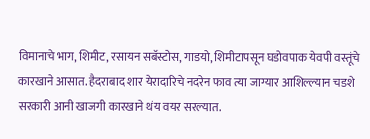विमानाचे भाग, शिमीट, रसायन सबॅस्टोस, गाडयो, शिमीटापसून घडोवपाक येवपी वस्तूंचे कारखाने आसात. हैदराबाद शार येरादारिचे नदरेन फाव त्या जाग्यार आशिल्ल्यान चडशे सरकारी आनी खाजगी कारखाने थंय वयर सरल्यात.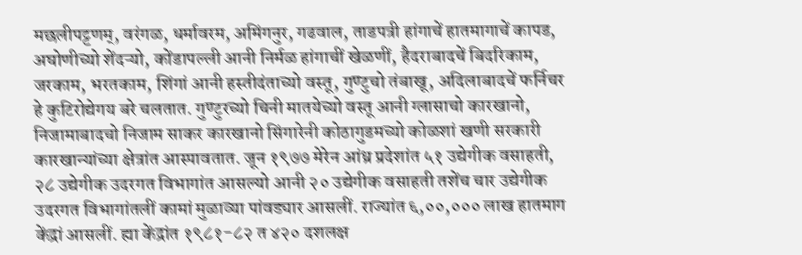मछलीपट्टणम्, वरंगळ, धर्मावरम, अमिंगनुर, गढवाल, ताडपत्री हांगाचें हातमागाचें कापड, अघोणीच्यो शेंदऱ्यो, कोंडापल्ली आनी निर्मळ हांगाचीं खेळणीं, हैदराबादचें बिदरिकाम, जरकाम, भरतकाम, शिंगां आनी हस्तीदंताच्यो वस्तू, गुण्टुचो तंबाखू, अदिलाबादचें फर्निचर हे कुटिरोद्येगय बरे चलतात. गुण्टुरच्यो चिनी मातयेच्यो वस्तू आनी ग्लासाचो कारखानो, निजामाबादचो निजाम साकर कारखानो सिंगारेनी कोठागुडमच्यो कोळशां खणी सरकारी कारखान्यांच्या क्षेत्रांत आस्पावतात. जून १९७७ मेरेन आंध्र प्रदेशांत ५१ उद्येगीक वसाहती, २८ उद्येगीक उदरगत विभागांत आसल्यो आनी २० उद्येगीक वसाहती तशेंच चार उद्येगीक उदरगत विभागांतलीं कामां मुळाव्या पांवड्यार आसलीं. राज्यांत ६,००,००० लाख हातमाग केंद्रां आसलीं. ह्या केंद्रांत १९८१-८२ त ४२० दशलक्ष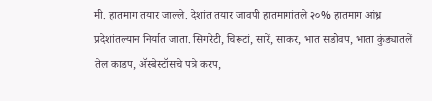मी. हातमाग तयार जाल्ले. देशांत तयार जावपी हातमागांतले २०% हातमाग आंध्र प्रदेशांतल्यान निर्यात जाता. सिगरेटी, चिरूटां, सारें, साकर, भात सडोवप, भाता कुंड्यातलें तेल काडप, ॲस्बेस्टॉसचे पत्रे करप,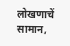लोखणाचें सामान,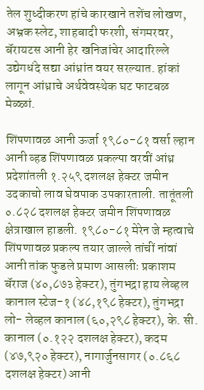तेल शुध्दीकरण हांचे कारखाने तशेंच लोखण, अभ्रक स्लेट, शाहबादी फरशी, संगमरवर, बॅरायटस आनी हेर खनिजांचेर आदारिल्ले उद्येगधंदे सद्या आंध्रांत वयर सरल्यात. हांकां लागून आंध्राचे अर्थवेवस्थेक घट फाटबळ मेळ्ळां.

शिंपणावळ आनी ऊर्जा १९८०-८१ वर्सा ल्हान आनी व्हड शिंपणावळ प्रकल्पा वरवीं आंध्र प्रदेशांतली १.२५९ दशलक्ष हेक्टर जमीन उदकाचो लाव घेवपाक उपकारताली. तातूंतली ०.८२८ दशलक्ष हेक्टर जमीन शिंपणावळ क्षेत्राखाल हाडली. १९८०-८१ मेरेन जे म्हत्वाचे शिंपणावळ प्रकल्प तयार जाल्ले तांचीं नांवां आनी तांक फुडले प्रमाण आसलीः प्रकाशम बॅराज (४०,८७३ हेक्टर), तुंगभद्रा हाय लेव्हल कानाल स्टेज-१ (४८,१९८ हेक्टर), तुंगभद्रा लो- लेव्हल कानाल (६०,२९८ हेक्टर), के. सी. कानाल (०.१२२ दशलक्ष हेक्टर), कदम (४७,९२० हेक्टर), नागार्जुनसागर (०.८६८ दशलक्ष हेक्टर) आनी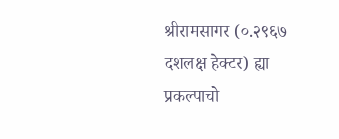श्रीरामसागर (०.२९६७ दशलक्ष हेक्टर) ह्या प्रकल्पाचो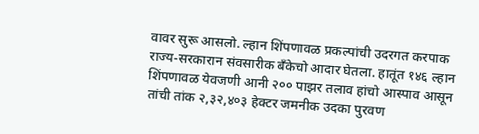वावर सुरू आसलो. ल्हान शिंपणावळ प्रकल्पांची उदरगत करपाक राज्य-सरकारान संवसारीक बँकेचो आदार घेतला. हातूंत १४६ ल्हान शिंपणावळ येवजणी आनी २०० पाझर तलाव हांचो आस्पाव आसून तांची तांक २,३२,४०३ हेक्टर जमनीक उदका पुरवण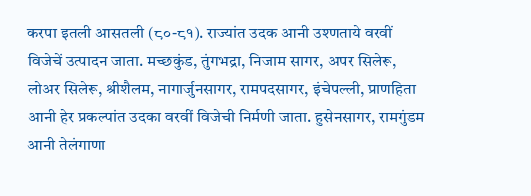करपा इतली आसतली (८०-८१). राज्यांत उदक आनी उश्णताये वरवीं विजेचें उत्पादन जाता. मच्छकुंड, तुंगभद्रा, निजाम सागर, अपर सिलेरू, लोअर सिलेरू, श्रीशैलम, नागार्जुनसागर, रामपदसागर, इंचेपल्ली, प्राणहिता आनी हेर प्रकल्पांत उदका वरवीं विजेची निर्मणी जाता. हुसेनसागर, रामगुंडम आनी तेलंगाणा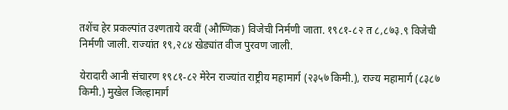तशेंच हेर प्रकल्पांत उश्णताये वरवीं (औष्णिक) विजेची निर्मणी जाता. १९८१-८२ त ८,८७३.९ विजेची निर्मणी जाली. राज्यांत १९,२८४ खेड्यांत वीज पुरवण जाली.

येरादारी आनी संचारण १९८१-८२ मेरेन राज्यांत राष्ट्रीय महामार्ग (२३५७ किमी.), राज्य महामार्ग (८३८७ किमी.) मुखेल जिल्हामार्ग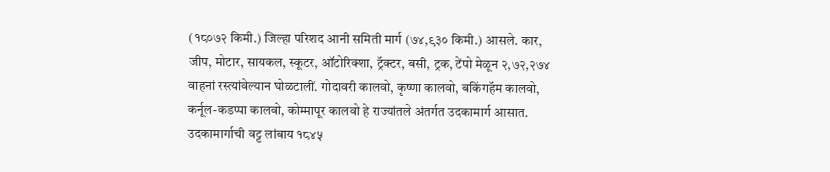(१८०७२ किमी.) जिल्हा परिशद आनी समिती मार्ग (७४,९३० किमी.) आसले. कार, जीप, मोटार, सायकल, स्कूटर, ऑटोरिक्शा, ट्रॅक्टर, बसी, ट्रक, टेंपो मेळून २,७२,२७४ वाहनां रस्त्यांवेल्यान घोळटालीं. गोदावरी कालवो, कृष्णा कालवो, बकिंगहॅम कालवो, कर्नूल-कडप्पा कालवो, कोम्मापूर कालवो हे राज्यांतले अंतर्गत उदकामार्ग आसात. उदकामार्गाची वट्ट लांबाय १८४५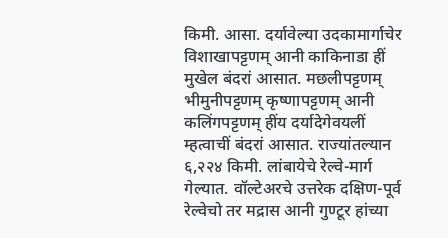किमी. आसा. दर्यावेल्या उदकामार्गाचेर विशाखापट्टणम् आनी काकिनाडा हीं मुखेल बंदरां आसात. मछलीपट्टणम् भीमुनीपट्टणम् कृष्णापट्टणम् आनी कलिंगपट्टणम् हींय दर्यादेगेवयलीं म्हत्वाचीं बंदरां आसात. राज्यांतल्यान ६,२२४ किमी. लांबायेचे रेल्वे-मार्ग गेल्यात. वॉल्टेअरचे उत्तरेक दक्षिण-पूर्व रेल्वेचो तर मद्रास आनी गुण्टूर हांच्या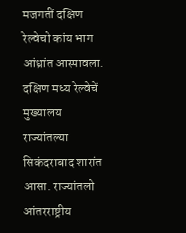मजगतीं दक्षिण रेल्वेचो कांय भाग आंध्रांत आस्पावला. दक्षिण मध्य रेल्वेचें मुख्यालय राज्यांतल्या सिकंदराबाद शारांत आसा. राज्यांतलो आंतरराष्ट्रीय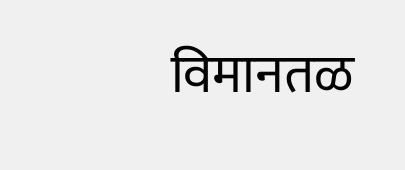विमानतळ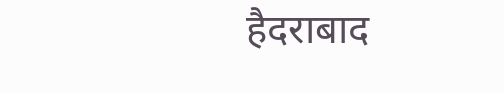हैदराबाद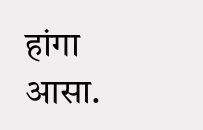हांगा आसा.